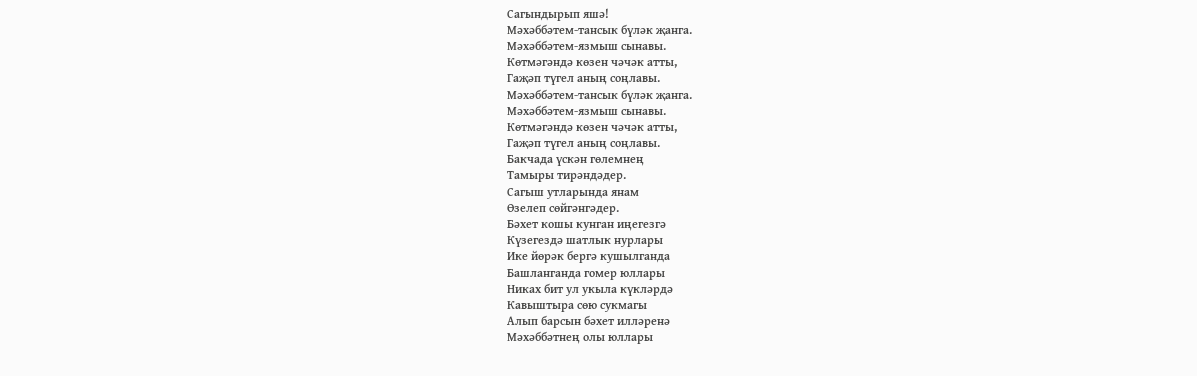Сагындырып яшә!
Мәхәббәтем-тансык бүләк җанга.
Мәхәббәтем-язмыш сынавы.
Көтмәгәндә көзен чәчәк атты,
Гаҗәп түгел аның соңлавы.
Мәхәббәтем-тансык бүләк җанга.
Мәхәббәтем-язмыш сынавы.
Көтмәгәндә көзен чәчәк атты,
Гаҗәп түгел аның соңлавы.
Бакчада үскән гөлемнең
Тамыры тирәндәдер.
Сагыш утларында янам
Өзелеп сөйгәнгәдер.
Бәхет кошы кунган иңегезгә
Күзегездә шатлык нурлары
Ике йөрәк бергә кушылганда
Башланганда гомер юллары
Никах бит ул укыла күкләрдә
Кавыштыра сөю сукмагы
Алып барсын бәхет илләренә
Мәхәббәтнең олы юллары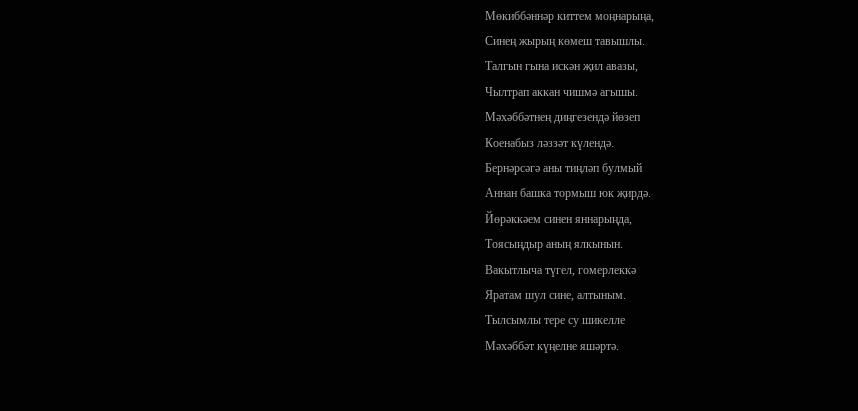Мөкиббәннәр киттем моңнарыңа,
Синең жырың көмеш тавышлы.
Талгын гына искән җил авазы,
Чылтрап аккан чишмә агышы.
Мәхәббәтнең диңгезендә йөзеп
Коенабыз ләззәт күлендә.
Бернәрсәгә аны тиңләп булмый
Аннан башка тормыш юк җирдә.
Йөрәккәем синен яннарыңда,
Тоясыңдыр аның ялкынын.
Вакытлыча түгел, гомерлеккә
Яратам шул сине, алтыным.
Тылсымлы тере су шикелле
Мәхәббәт күңелне яшәртә.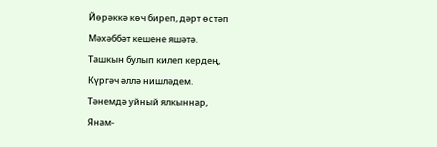Йөрәккә көч биреп, дәрт өстәп
Мәхәббәт кешене яшәтә.
Ташкын булып килеп кердең,
Күргәч әллә нишләдем.
Тәнемдә уйный ялкыннар,
Янам-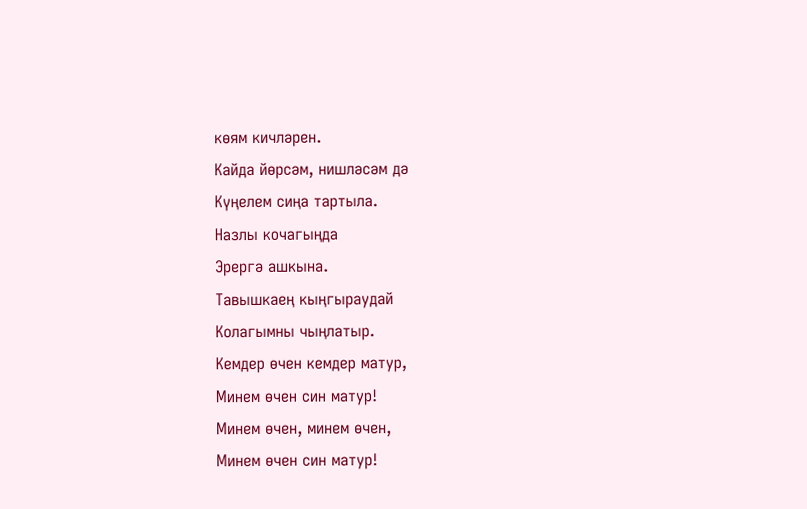көям кичләрен.
Кайда йөрсәм, нишләсәм дә
Күңелем сиңа тартыла.
Назлы кочагыңда
Эрергә ашкына.
Тавышкаең кыңгыраудай
Колагымны чыңлатыр.
Кемдер өчен кемдер матур,
Минем өчен син матур!
Минем өчен, минем өчен,
Минем өчен син матур!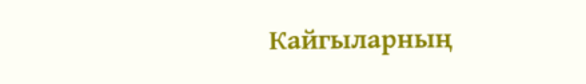Кайгыларның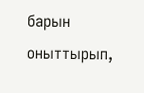барын оныттырып,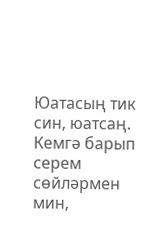Юатасың тик син, юатсаң.
Кемгә барып серем сөйләрмен мин,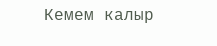Кемем калыр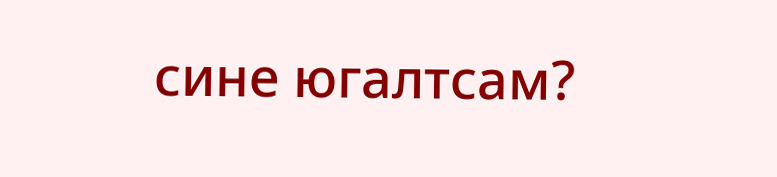сине югалтсам?